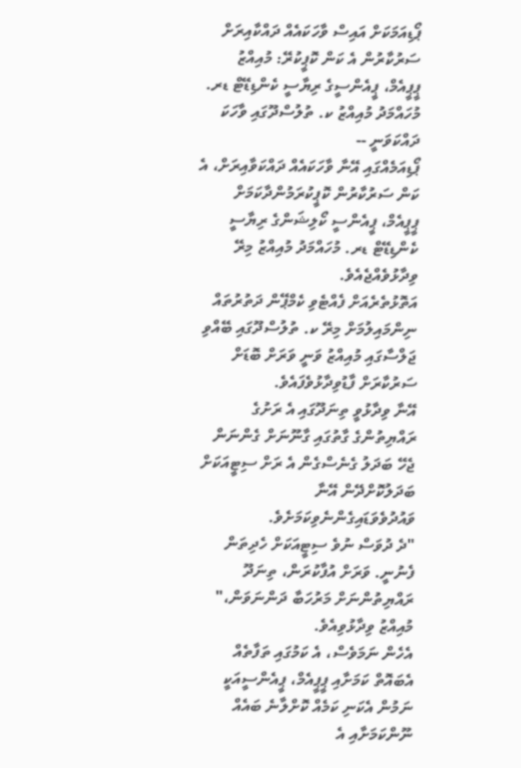ޕޯޑިއަމަކަށް އައިސް ވާހަކައެއް ދައްކާއިރަށް ސަރުކާރުން އެ ކަން ކޮޕީކުރޭ: މުއިއްޒު
ޕީޕީއެމް، ޕީއެންސީގެ ރިޔާސީ ކެންޑިޑޭޓް ޑރ. މުހައްމަދު މުއިއްޒު ކ. ތުލުސްދޫގައި ވާހަކަ ދައްކަވަނީ --
ޕޯޑިއަމެއްގައި އޭނާ ވާހަކައެއް ދައްކަވާއިރަށް، އެ ކަން ސަރުކާރުން ކޮޕީކުރަމުންދާކަމަށް ޕީޕީއެމް، ޕީއެންސީ ކޯލިޝަންގެ ރިޔާސީ ކެންޑިޑޭޓް ޑރ. މުހައްމަދު މުއިއްޒު މިރޭ ވިދާޅުވެއްޖެއެވެ.
އަތޮޅުތެރެއަށް ފެއްޓެވި ކެމްޕޭން ދަތުރުތައް ނިންމައިލުމަށް މިރޭ ކ. ތުލުސްދޫގައި ބޭއްވި ޖަލްސާގައި މުއިއްޒު ވަނީ ވަރަށް ބޮޑަށް ސަރުކާރަށް ފާޑުވިދާޅުވެފައެވެ.
އޭނާ ވިދާޅުވީ ތިނަދޫގައި އެ ރަށުގެ ރައްޔިތުންގެ ގާތުގައި ގާނޫނަށް ގެންނަން ޖެހޭ ބަދަލު ގެނެސްގެން އެ ރަށް ސިޓީއަކަށް ބަދަލުކޮށްދޭން އޭނާ ވައުދުވެވަޑައިގެންނެވިކަމަށެވެ.
"ދެ ދުވަސް ނުވެ ސިޓީއަކަށް ހެދިތަން ފެނުނީ. ވަރަށް އުފާކުރަން، ތިނަދޫ ރައްޔިތުންނަށް މަރުހަބާ ދަންނަވަން،" މުއިއްޒު ވިދާޅުވިއެވެ.
އެހެން ނަމަވެސް، އެ ކަމުގައި ތަފާތެއް އެބައޮތް ކަމަށާއި ޕީޕީއެމް، ޕީއެންސީއަކީ ނަމުން އެކަނި ކަމެއް ކޮށްލާނެ ބައެއް ނޫންކަމަށާއި އެ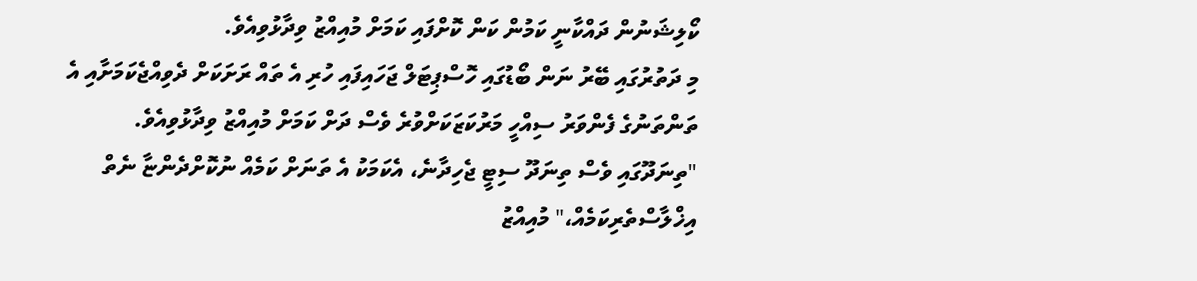ކޯލިޝަނުން ދައްކާނީ ކަމުން ކަން ކޮށްފައި ކަމަށް މުއިއްޒު ވިދާޅުވިއެވެ.
މި ދަތުރުގައި ބޭރު ނަން ބޯޑުގައި ހޮސްޕިޓަލް ޖަހައިފައި ހުރި އެ ތައް ރަށަކަށް ދެވިއްޖެކަމަށާއި އެ ތަންތަނުގެ ފެންވަރު ސިއްހީ މަރުކަޒަކަށްވުރެ ވެސް ދަށް ކަމަށް މުއިއްޒު ވިދާޅުވިއެވެ.
"ތިނަދޫގައި ވެސް ތިނަދޫ ސިޓީ ޖެހިދާނެ، އެކަމަކު އެ ތަނަށް ކަމެއް ނުކޮށްދެންޏާ ނެތް އިޚްލާސްތެރިކަމެއް،" މުއިއްޒު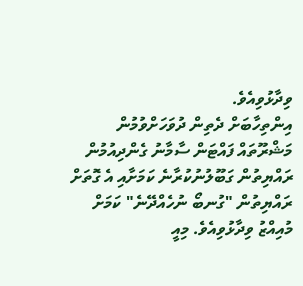ވިދާޅުވިއެވެ.
އިންތިހާބަށް ދެތިން ދުވަހަށްވުމުން މަޝްރޫތައް ފައްޓަން ސާމާނު ގެންދިއުމުން ރައްޔިތުން ގަބޫލުނުކުރާނެ ކަމަށާއި އެ ގޮތަށް ރައްޔިތުން "ގުނބޯ ނުހެއްދޭނެ" ކަމަށް މުއިއްޒު ވިދާޅުވިއެވެ. މިއީ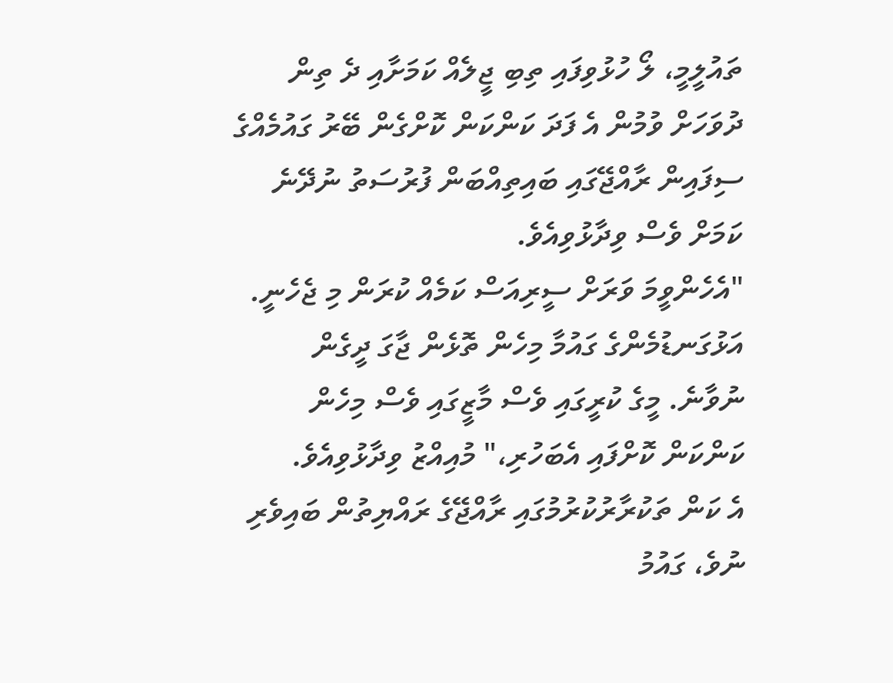ތައުލީމީ، ލޯ ހުޅުވިފައި ތިބި ޖީލެއް ކަމަށާއި ދެ ތިން ދުވަހަށް ވުމުން އެ ފަދަ ކަންކަން ކޮށްގެން ބޭރު ގައުމެއްގެ ސިފައިން ރާއްޖޭގައި ބައިތިއްބަން ފުރުސަތު ނުދޭނެ ކަމަށް ވެސް ވިދާޅުވިއެވެ.
"އެހެންވީމަ ވަރަށް ސީރިއަސް ކަމެއް ކުރަން މި ޖެހެނީ. އަޅުގަނޑުމެންގެ ގައުމާ މިހެން ތޮޅެން ޖާގަ ދީގެން ނުވާނެ. މީގެ ކުރީގައި ވެސް މާޒީގައި ވެސް މިހެން ކަންކަން ކޮށްފައި އެބަހުރި،" މުއިއްޒު ވިދާޅުވިއެވެ.
އެ ކަން ތަކުރާރުކުރުމުގައި ރާއްޖޭގެ ރައްޔިތުން ބައިވެރި ނުވެ، ގައުމު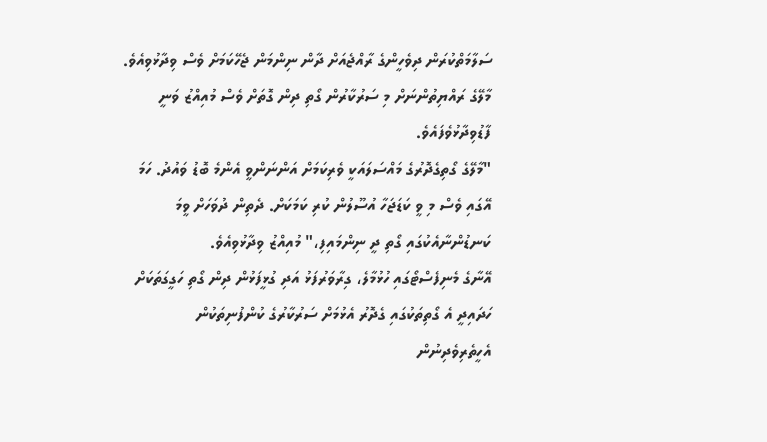ސަލާމަތްކުރަން ދިވެހީންގެ ރާއްޖެއަށް ދާން ނިންމަން ޖެހޭކަމަށް ވެސް ވިދާޅުވިއެވެ.
މާލޭގެ ރައްޔިތުންނަށް މި ސަރުކާރުން ގޯތި ދިން ގޮތަށް ވެސް މުއިއްޒު ވަނީ ފާޑުވިދާޅުވެފައެވެ.
"މާލޭގެ ގޯތިގެދޮރުގެ މައްސަލައަކީ ވެރިކަމަށް އަންނަންވީ އެންމެ ބޮޑު ވައުދު. ހަމަ އޭގައި ވެސް މި ވީ ކަޑަޖަހާ އުސޫލުން ކުރި ކަމަކަށް. ދެތިން ދުވަހަށް ވީމަ ކަނޑުންނާއެކުގައި ގޯތި ދީ ނިންމައިފި،" މުއިއްޒު ވިދާޅުވިއެވެ.
އޭނާގެ މެނިފެސްޓޯގައި ހުޅުމާލެ، ގިރާވަރުފަޅު އަދި ގުޅީފަޅުން ދިން ގޯތި ހަގީގަތަކަށް ހަދައިދީ އެ ގޯތިތަކުގައި ގެދޮރު އެޅުމަށް ސަރުކާރުގެ ކުންފުނިތަކުން އެހީތެރިވެދިނުން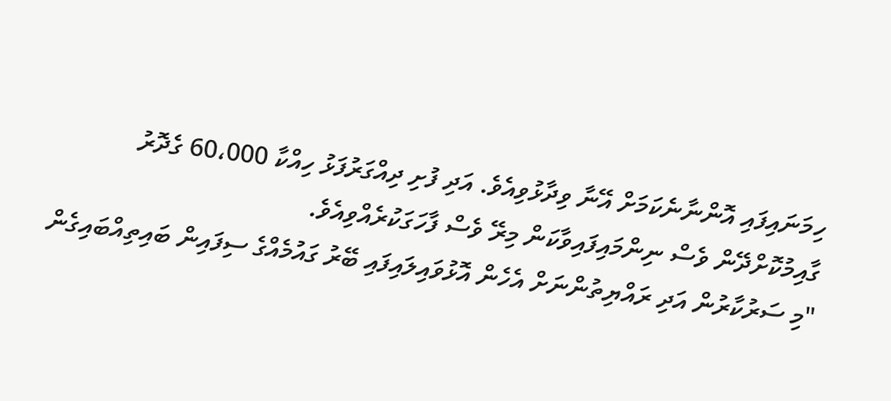ހިމަނައިފައި އޮންނާނެކަމަށް އޭނާ ވިދާޅުވިއެވެ. އަދި ފުށި ދިއްގަރުފަޅު ހިއްކާ 60،000 ގެދޮރު ގާއިމުކޮށްދޭން ވެސް ނިންމައިފައިވާކަން މިރޭ ވެސް ފާހަގަކުރެއްވިއެވެ.
"މި ސަރުކާރުން އަދި ރައްޔިތުންނަށް އެހެން އޮޅުވައިލައިފައި ބޭރު ގައުމެއްގެ ސިފައިން ބައިތިއްބައިގެން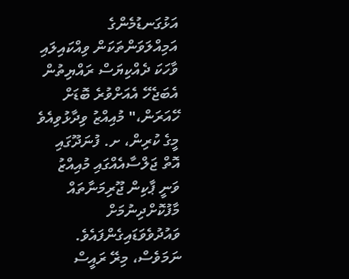އަޅުގަނޑުމެންގެ އަމިއްލަވަންތަކަން ވިއްކައިލައި ވާހަކަ ދެއްކިޔަސް ރައްޔިތުން އެބަޖެހޭ އެއަށްވުރެ ބޮޑަށް ހޭއަރަން،" މުއިއްޒު ވިދާޅުވިއެވެ
މީގެ ކުރިން، ށ. ފުނަދޫގައި އޮތް ޖަލްސާއެއްގައި މުއިއްޒު ވަނީ ޕާކިން ޖޫރިމަނާތައް މާފުކޮށްދިނުމަށް ވައުދުވެވަޑައިގެންފައެވެ. ނަމަވެސް، މިރޭ ރައީސް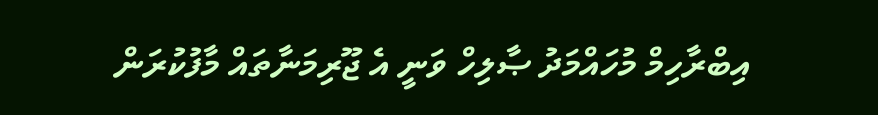އިބްރާހިމް މުހައްމަދު ޞާލިހް ވަނީ އެ ޖޫރިމަނާތައް މާފުކުރަން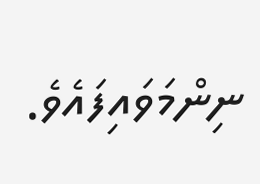ނިންމަވައިފައެވެ.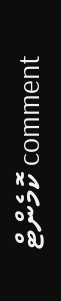comment ކޮމެންޓް